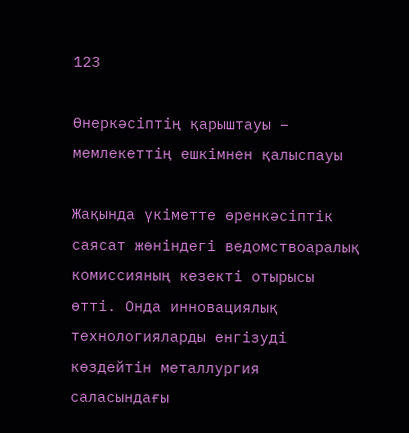123

Өнеркәсіптің қарыштауы – мемлекеттің ешкімнен қалыспауы

Жақында үкіметте өренкәсіптік саясат жөніндегі ведомствоаралық комиссияның кезекті отырысы өтті. Онда инновациялық технологияларды енгізуді көздейтін металлургия саласындағы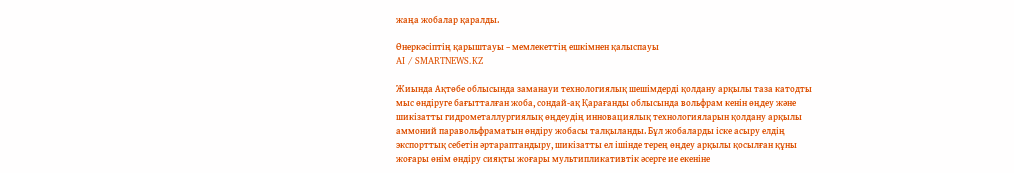жаңа жобалар қаралды.

Өнеркәсіптің қарыштауы – мемлекеттің ешкімнен қалыспауы
AI / SMARTNEWS.KZ

Жиында Ақтөбе облысында заманауи технологиялық шешімдерді қолдану арқылы таза катодты мыс өндіруге бағытталған жоба, сондай-ақ Қарағанды облысында вольфрам кенін өңдеу және шикізатты гидрометаллургиялық өңдеудің инновациялық технологияларын қолдану арқылы аммоний паравольфраматын өндіру жобасы талқыланды. Бұл жобаларды іске асыру елдің экспорттық себетін әртараптандыру, шикізатты ел ішінде терең өңдеу арқылы қосылған құны жоғары өнім өндіру сияқты жоғары мультипликативтік әсерге ие екеніне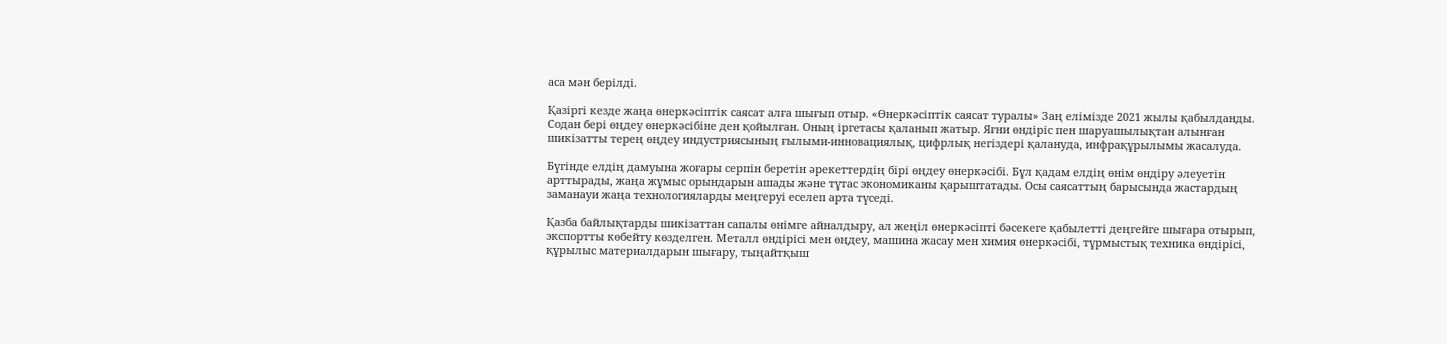аса мән берілді.

Қазіргі кезде жаңа өнеркәсіптік саясат алға шығып отыр. «Өнеркәсіптік саясат туралы» Заң елімізде 2021 жылы қабылданды. Содан бері өңдеу өнеркәсібіне ден қойылған. Оның іргетасы қаланып жатыр. Яғни өндіріс пен шаруашылықтан алынған шикізатты терең өңдеу индустриясының ғылыми-инновациялық, цифрлық негіздері қалануда, инфрақұрылымы жасалуда.

Бүгінде елдің дамуына жоғары серпін беретін әрекеттердің бірі өңдеу өнеркәсібі. Бұл қадам елдің өнім өндіру әлеуетін арттырады, жаңа жұмыс орындарын ашады және тұтас экономиканы қарыштатады. Осы саясаттың барысында жастардың заманауи жаңа технологияларды меңгеруі еселеп арта түседі.

Қазба байлықтарды шикізаттан сапалы өнімге айналдыру, ал жеңіл өнеркәсіпті бәсекеге қабылетті деңгейге шығара отырып, экспортты көбейту көзделген. Металл өндірісі мен өңдеу, машина жасау мен химия өнеркәсібі, тұрмыстық техника өндірісі, құрылыс материалдарын шығару, тыңайтқыш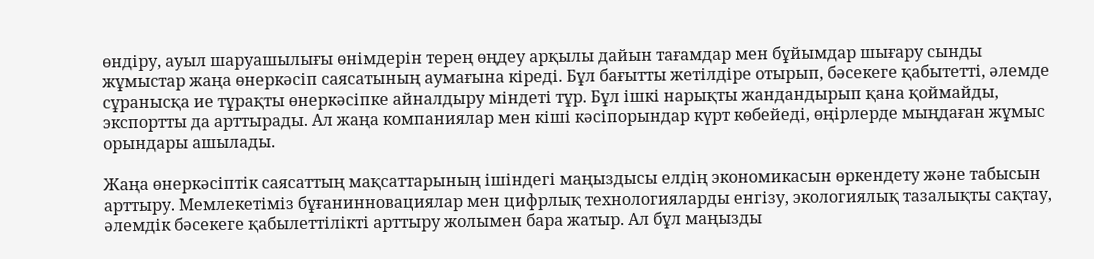өндіру, ауыл шаруашылығы өнімдерін терең өңдеу арқылы дайын тағамдар мен бұйымдар шығару сынды жұмыстар жаңа өнеркәсіп саясатының аумағына кіреді. Бұл бағытты жетілдіре отырып, бәсекеге қабытетті, әлемде сұранысқа ие тұрақты өнеркәсіпке айналдыру міндеті тұр. Бұл ішкі нарықты жандандырып қана қоймайды, экспортты да арттырады. Ал жаңа компаниялар мен кіші кәсіпорындар күрт көбейеді, өңірлерде мыңдаған жұмыс орындары ашылады.

Жаңа өнеркәсіптік саясаттың мақсаттарының ішіндегі маңыздысы елдің экономикасын өркендету және табысын арттыру. Мемлекетіміз бұғанинновациялар мен цифрлық технологияларды енгізу, экологиялық тазалықты сақтау, әлемдік бәсекеге қабылеттілікті арттыру жолымен бара жатыр. Ал бұл маңызды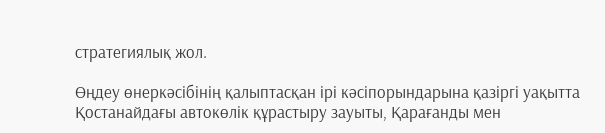стратегиялық жол.

Өңдеу өнеркәсібінің қалыптасқан ірі кәсіпорындарына қазіргі уақытта Қостанайдағы автокөлік құрастыру зауыты, Қарағанды мен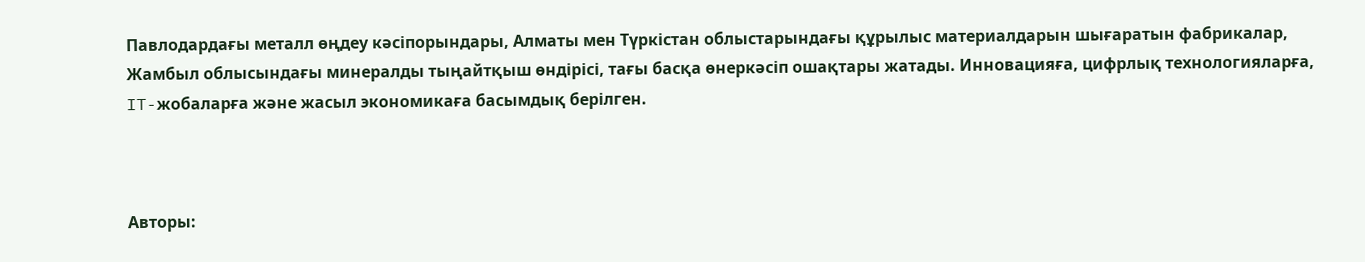Павлодардағы металл өңдеу кәсіпорындары, Алматы мен Түркістан облыстарындағы құрылыс материалдарын шығаратын фабрикалар, Жамбыл облысындағы минералды тыңайтқыш өндірісі, тағы басқа өнеркәсіп ошақтары жатады. Инновацияға, цифрлық технологияларға, IT-жобаларға және жасыл экономикаға басымдық берілген.



Авторы: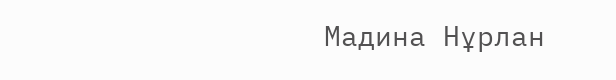Мадина Нұрлан